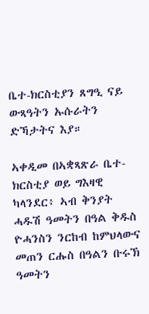ቤተ-ክርስቲያን ጸግዒ ናይ ውጻዓትን ኡሱራትን ድኻታትና እያ።

ኣቀዲመ በኣቋጻጽራ ቤተ-ክርስቲያ ወይ ግእዛዊ ካላንደር፥ ኣብ ቅንያት ሓዱሽ ዓመትን በዓል ቅዱስ ዮሓንስን ንርከብ ከምህላውና መጠን ርሑስ በዓልን ቡሩኽ ዓመትን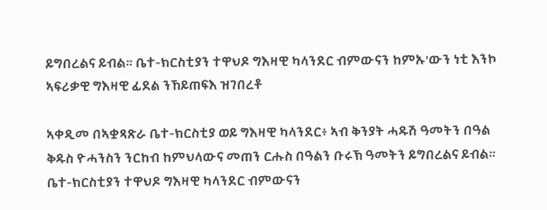ይግበረልና ይብል። ቤተ-ክርስቲያን ተዋህዶ ግእዛዊ ካላንደር ብምውናን ከምኡ'ውን ነቲ እንኮ ኣፍሪቃዊ ግእዛዊ ፊደል ንኸይጠፍእ ዝገበረቶ

ኣቀዲመ በኣቋጻጽራ ቤተ-ክርስቲያ ወይ ግእዛዊ ካላንደር፥ ኣብ ቅንያት ሓዱሽ ዓመትን በዓል ቅዱስ ዮሓንስን ንርከብ ከምህላውና መጠን ርሑስ በዓልን ቡሩኽ ዓመትን ይግበረልና ይብል። ቤተ-ክርስቲያን ተዋህዶ ግእዛዊ ካላንደር ብምውናን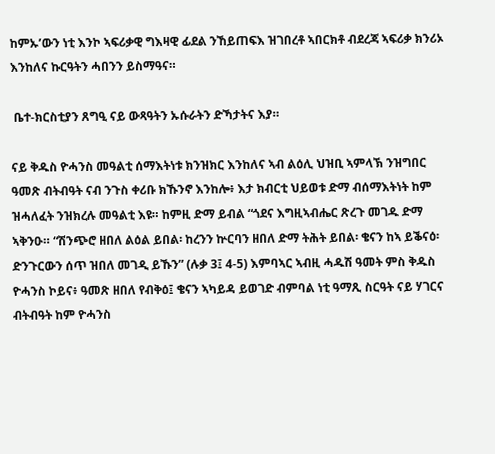ከምኡ’ውን ነቲ እንኮ ኣፍሪቃዊ ግእዛዊ ፊደል ንኸይጠፍእ ዝገበረቶ ኣበርክቶ ብደረጃ ኣፍሪቃ ክንሪኦ እንከለና ኩርዓትን ሓበንን ይስማዓና።

 ቤተ-ክርስቲያን ጸግዒ ናይ ውጻዓትን ኡሱራትን ድኻታትና እያ።

ናይ ቅዱስ ዮሓንስ መዓልቲ ሰማእትነቱ ክንዝክር እንከለና ኣብ ልዕሊ ህዝቢ ኣምላኽ ንዝግበር ዓመጽ ብትብዓት ናብ ንጉስ ቀሪቡ ክኹንኖ እንከሎ፥ እታ ክብርቲ ህይወቱ ድማ ብሰማእትነት ከም ዝሓለፈት ንዝክረሉ መዓልቲ እዩ። ከምዚ ድማ ይብል “ጎደና እግዚኣብሔር ጽረጉ መገዱ ድማ ኣቅንዑ። “ሽንጭሮ ዘበለ ልዕል ይበል፡ ከረንን ኵርባን ዘበለ ድማ ትሕት ይበል፡ ቄናን ከኣ ይቕናዕ፡ ድንጉርውን ሰጥ ዝበለ መገዲ ይኹን” (ሉቃ 3፤ 4-5) እምባኣር ኣብዚ ሓዱሽ ዓመት ምስ ቅዱስ ዮሓንስ ኮይና፥ ዓመጽ ዘበለ የብቅዕ፤ ቄናን ኣካይዳ ይወገድ ብምባል ነቲ ዓማጺ ስርዓት ናይ ሃገርና ብትብዓት ከም ዮሓንስ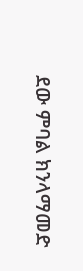ደው ምባል ክንላማመድ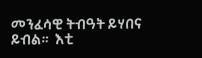መንፈሳዊ ትብዓት ይሃበና ይብል።  እቲ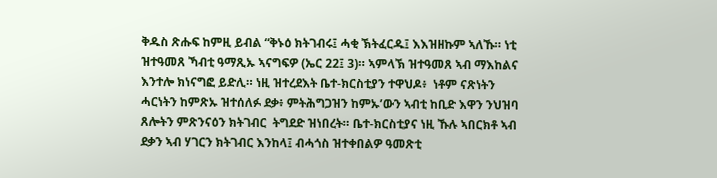ቅዱስ ጽሑፍ ከምዚ ይብል “ቅኑዕ ክትገብሩ፤ ሓቂ ኽትፈርዱ፤ እእዝዘኩም ኣለኹ። ነቲ ዝተዓመጸ ኻብቲ ዓማጺኡ ኣናግፍዎ (ኤር 22፤ 3)። ኣምላኽ ዝተዓመጸ ኣብ ማእከልና እንተሎ ክነናግፎ ይድሊ። ነዚ ዝተረደእት ቤተ-ክርስቲያን ተዋህዶ፥  ነቶም ናጽነትን ሓርነትን ከምጽኡ ዝተሰለፉ ደቃ፥ ምትሕግጋዝን ከምኡ’ውን ኣብቲ ከቢድ እዋን ንህዝባ ጸሎትን ምጽንናዕን ክትገብር  ትግደድ ዝነበረት። ቤተ-ክርስቲያና ነዚ ኹሉ ኣበርክቶ ኣብ ደቃን ኣብ ሃገርን ክትገብር እንከላ፤ ብሓጎስ ዝተቀበልዎ ዓመጽቲ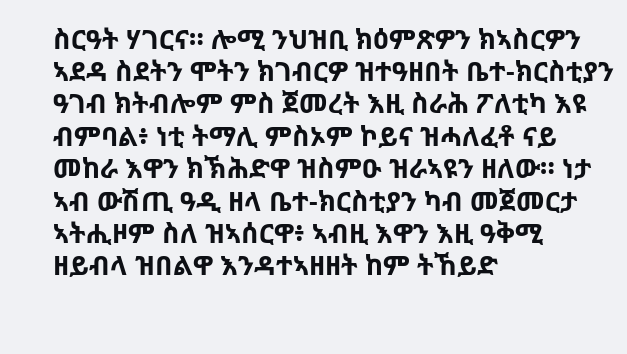ስርዓት ሃገርና። ሎሚ ንህዝቢ ክዕምጽዎን ክኣስርዎን ኣደዳ ስደትን ሞትን ክገብርዎ ዝተዓዘበት ቤተ-ክርስቲያን ዓገብ ክትብሎም ምስ ጀመረት እዚ ስራሕ ፖለቲካ እዩ ብምባል፥ ነቲ ትማሊ ምስኦም ኮይና ዝሓለፈቶ ናይ መከራ እዋን ክኽሕድዋ ዝስምዑ ዝራኣዩን ዘለው። ነታ ኣብ ውሽጢ ዓዲ ዘላ ቤተ-ክርስቲያን ካብ መጀመርታ ኣትሒዞም ስለ ዝኣሰርዋ፥ ኣብዚ እዋን እዚ ዓቅሚ ዘይብላ ዝበልዋ እንዳተኣዘዘት ከም ትኸይድ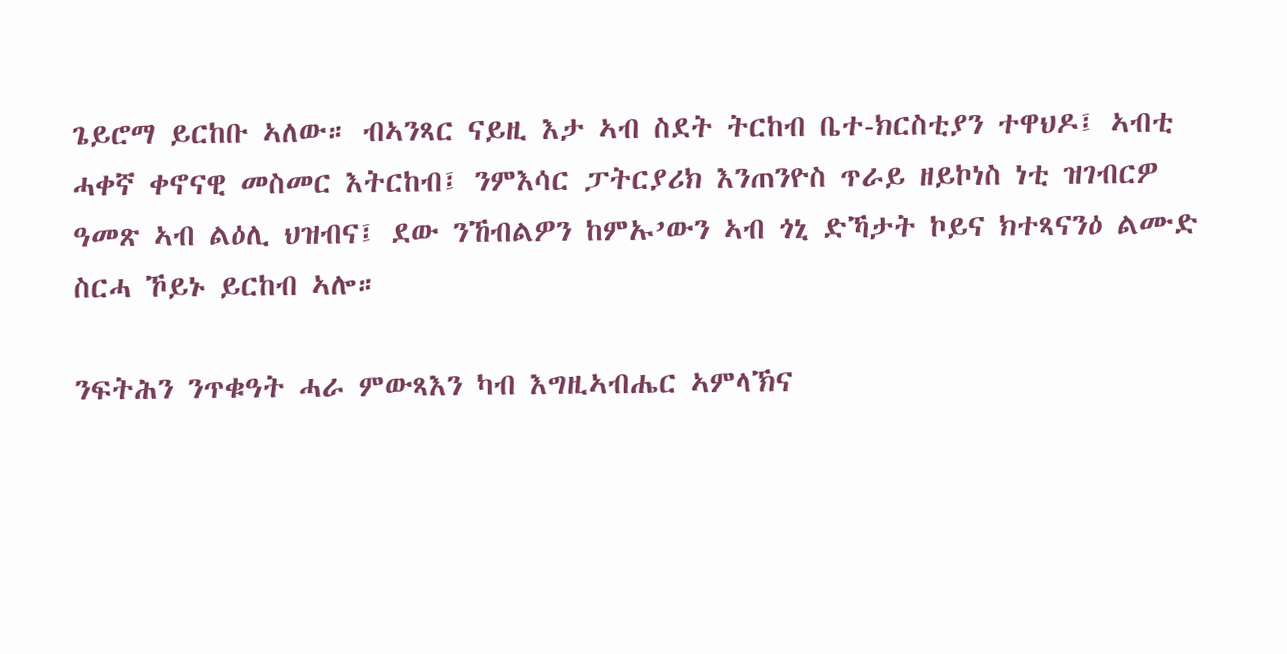ጌይሮማ ይርከቡ ኣለው። ብኣንጻር ናይዚ እታ ኣብ ስደት ትርከብ ቤተ-ክርስቲያን ተዋህዶ፤ ኣብቲ ሓቀኛ ቀኖናዊ መስመር እትርከብ፤ ንምእሳር ፓትርያሪክ እንጠንዮስ ጥራይ ዘይኮነስ ነቲ ዝገብርዎ ዓመጽ ኣብ ልዕሊ ህዝብና፤ ደው ንኸብልዎን ከምኡ’ውን ኣብ ጎኒ ድኻታት ኮይና ክተጻናንዕ ልሙድ ስርሓ ኾይኑ ይርከብ ኣሎ።

ንፍትሕን ንጥቁዓት ሓራ ምውጻእን ካብ እግዚኣብሔር ኣምላኽና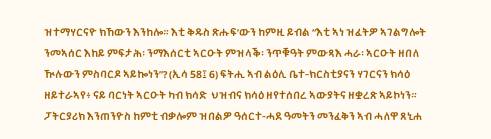ዝተማሃርናዮ ክኸውን እንከሎ። እቲ ቅዱስ ጽሑፍ’ውን ከምዚ ይብል “እቲ ኣነ ዝፈትዎ ኣገልግሎት ንመኣሰር እከይ ምፍታሕ፡ ንማእሰርቲ ኣርዑት ምዝላቕ፡ ንጥቑዓት ምውጻእ ሓራ፡ ኣርዑት ዘበለ ዂሉውን ምስባርዶ ኣይኰነን”? (ኢሳ 58፤ 6) ፍትሒ ኣብ ልዕሊ ቤተ-ክርስቲያናን ሃገርናን ክሳዕ ዘይተራኣየ፥ ናይ ባርነት ኣርዑት ካብ ክሳድ  ህዝብና ክሳዕ ዘየተሰበረ ኣውያትና ዘቋረጽ ኣይኮነን። ፓትርያሪክ እንጠንዮስ ከምቲ ብቃሎም ዝበልዎ ዓሰርተ-ሓደ ዓመትን መንፈቅን ኣብ ሓለዋ ጸኒሐ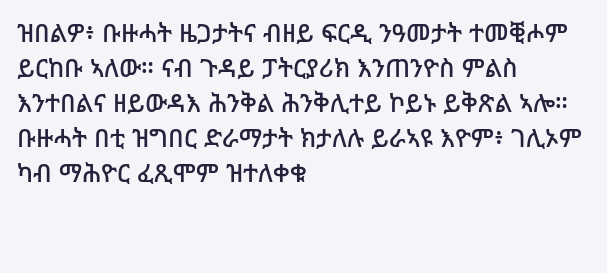ዝበልዎ፥ ቡዙሓት ዜጋታትና ብዘይ ፍርዲ ንዓመታት ተመቒሖም ይርከቡ ኣለው። ናብ ጉዳይ ፓትርያሪክ እንጠንዮስ ምልስ እንተበልና ዘይውዳእ ሕንቅል ሕንቅሊተይ ኮይኑ ይቅጽል ኣሎ። ቡዙሓት በቲ ዝግበር ድራማታት ክታለሉ ይራኣዩ እዮም፥ ገሊኦም ካብ ማሕዮር ፈጺሞም ዝተለቀቁ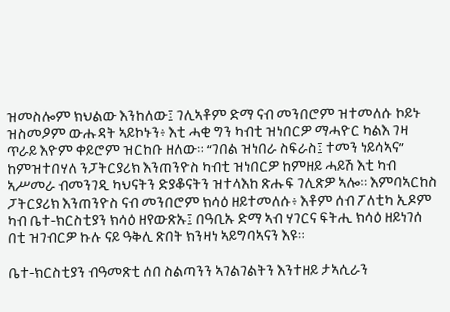ዝመስሎም ክህልው እንከለው፤ ገሊኣቶም ድማ ናብ መንበሮም ዝተመለሱ ኮይኑ ዝስመዖም ውሑዳት ኣይኮኑን፥ እቲ ሓቂ ግን ካብቲ ዝነበርዎ ማሓዮር ካልእ ገዛ ጥራይ እዮም ቀይሮም ዝርከቡ ዘለው። “ገበል ዝነበራ ስፍራስ፤ ተመን ነይሳኣና” ከምዝተበሃለ ንፓትርያሪክ እንጠንዮስ ካብቲ ዝነበርዎ ከምዘይ ሓይሽ እቲ ካብ ኣሥመራ ብመንገዲ ካህናትን ድያቆናትን ዝተላእከ ጽሑፍ ገሊጽዎ ኣሎ። እምባኣርከስ ፓትርያሪክ እንጠንዮስ ናብ መንበሮም ክሳዕ ዘይተመለሱ፥ እቶም ሰብ ፖለቲካ ኢዶም ካብ ቤተ-ክርስቲያን ክሳዕ ዘየውጽኡ፤ በዓቢኡ ድማ ኣብ ሃገርና ፍትሒ ክሳዕ ዘይነገሰ በቲ ዝገብርዎ ኩሉ ናይ ዓቅሊ ጽበት ክንዛነ ኣይግባኣናን እዩ።

ቤተ-ክርስቲያን ብዓመጽቲ ሰበ ስልጣንን ኣገልገልትን እንተዘይ ታኣሲራን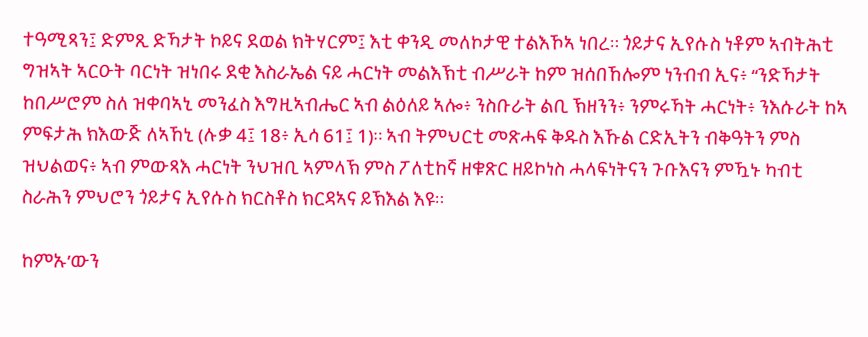ተዓሚጻን፤ ድምጺ ድኻታት ኮይና ደወል ክትሃርም፤ እቲ ቀንዲ መለኮታዊ ተልእኾኣ ነበረ። ጎይታና ኢየሱስ ነቶም ኣብትሕቲ ግዝኣት ኣርዑት ባርነት ዝነበሩ ደቂ እስራኤል ናይ ሓርነት መልእኽቲ ብሥራት ከም ዝሰበኸሎም ነንብብ ኢና፥ “ንድኻታት ከበሥሮም ስለ ዝቀባኣኒ መንፈስ እግዚኣብሔር ኣብ ልዕለይ ኣሎ፥ ንስቡራት ልቢ ኽዘንን፥ ንምሩኻት ሓርነት፥ ንእሱራት ከኣ ምፍታሕ ክእውጅ ለኣኸኒ (ሉቃ 4፤ 18፥ ኢሳ 61፤ 1)። ኣብ ትምህርቲ መጽሓፍ ቅዱስ እኹል ርድኢትን ብቅዓትን ምስ ዝህልወና፥ ኣብ ምውጻእ ሓርነት ንህዝቢ ኣምላኽ ምስ ፖለቲከኛ ዘቁጽር ዘይኮነስ ሓላፍነትናን ጉቡእናን ምዃኑ ካብቲ ስራሕን ምህሮን ጎይታና ኢየሱስ ክርስቶስ ክርዳኣና ይኽእል እዩ።

ከምኡ’ውን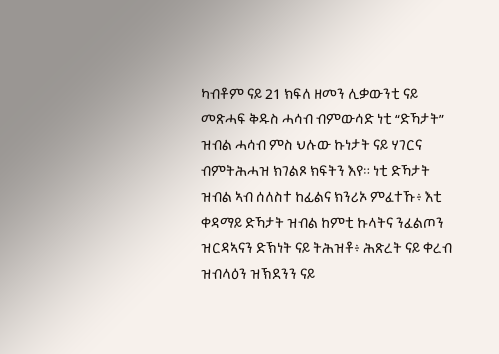ካብቶም ናይ 21 ክፍለ ዘመን ሊቃውንቲ ናይ መጽሓፍ ቅዱስ ሓሳብ ብምውሳድ ነቲ “ድኻታት” ዝብል ሓሳብ ምስ ህሉው ኩነታት ናይ ሃገርና ብምትሕሓዝ ክገልጾ ክፍትን እየ። ነቲ ድኻታት ዝብል ኣብ ሰለስተ ከፊልና ክንሪኦ ምፈተኹ፥ እቲ ቀዳማይ ድኻታት ዝብል ከምቲ ኩላትና ንፈልጦን ዝርዳኣናን ድኽነት ናይ ትሕዝቶ፥ ሕጽረት ናይ ቀረብ ዝብላዕን ዝኽደንን ናይ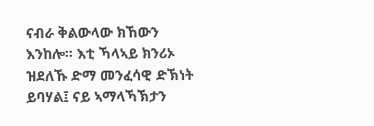ናብራ ቅልውላው ክኸውን እንከሎ። እቲ ኻላኣይ ክንሪኦ ዝደለኹ ድማ መንፈሳዊ ድኽነት ይባሃል፤ ናይ ኣማላኻኽታን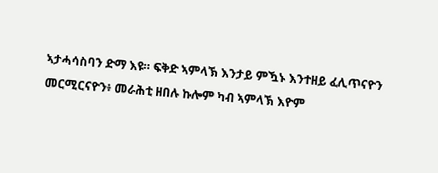ኣታሓሳስባን ድማ እዩ። ፍቅድ ኣምላኽ እንታይ ምዃኑ እንተዘይ ፈሊጥናዮን መርሚርናዮን፥ መራሕቲ ዘበሉ ኩሎም ካብ ኣምላኽ እዮም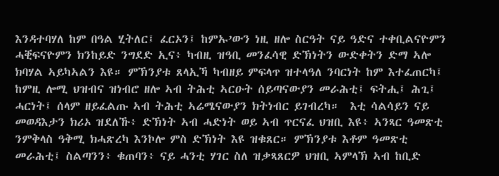እንዳተባሃለ ከም በዓል ሂትለር፤ ፈርኦን፤ ከምኡ’ውን ነዚ ዘሎ ስርዓት ናይ ዓድና ተቀቢልናዮምን ሓቒፍናዮምን ክንከይድ ንግደድ ኢና፥ ካብዚ ዝዓቢ መንፈሳዊ ድኽነትን ውድቀትን ድማ ኣሎ ክባሃል ኣይካኣልን እዩ። ምኽንያቱ ጸላኢኻ ካብዘይ ምፍላጥ ዝተላዓለ ንባርነት ከም እተፈጠርካ፤ ከምዚ ሎሚ ህዝብና ዝነብሮ ዘሎ ኣብ ትሕቲ ኣርዑት ሰይጣናውያን መራሕቲ፤ ፍትሒ፤ ሕጊ፤ ሓርነት፤ ሰላም ዘይፈልጡ ኣብ ትሕቲ ኣሬሜናውያን ክትነብር ይገብረካ።  እቲ ሳልሳይን ናይ መወዳእታን ክሪኦ ዝደለኹ፥ ድኽነት ኣብ ሓድነት ወይ ኣብ ጥርናፈ ህዝቢ እዩ፥ ኣንጻር ዓመጽቲ ንምቅላስ ዓቅሚ ክሓጽረካ እንኮሎ ምስ ድኽነት እዩ ዝቁጸር። ምኽንያቱ እቶም ዓመጽቲ መራሕቲ፤ ስልጣንን፥ ቁጠባን፥ ናይ ሓንቲ ሃገር ስለ ዝቃጻጸርዎ ህዝቢ ኣምላኽ ኣብ ከቢድ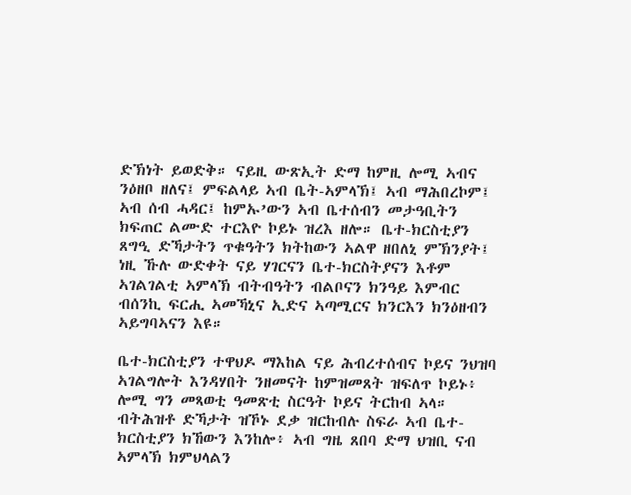ድኽነት ይወድቅ። ናይዚ ውጽኢት ድማ ከምዚ ሎሚ ኣብና ንዕዘቦ ዘለና፤ ምፍልላይ ኣብ ቤት-ኣምላኽ፤ ኣብ ማሕበረኮም፤ ኣብ ሰብ ሓዳር፤ ከምኡ’ውን ኣብ ቤተሰብን መታዓቢትን ክፍጠር ልሙድ ተርእዮ ኮይኑ ዝረእ ዘሎ። ቤተ-ክርስቲያን ጸግዒ ድኻታትን ጥቁዓትን ክትከውን ኣልዋ ዘበለኒ ምኽንያት፤ ነዚ ኹሉ ውድቀት ናይ ሃገርናን ቤተ-ክርስትያናን እቶም ኣገልገልቲ ኣምላኽ ብትብዓትን ብልቦናን ክንዓይ እምብር ብሰንኪ ፍርሒ ኣመኻኒና ኢድና ኣጣሚርና ክንርእን ክንዕዘብን ኣይግባኣናን እዩ።

ቤተ-ክርስቲያን ተዋህዶ ማእከል ናይ ሕብረተሰብና ኮይና ንህዝባ ኣገልግሎት እንዳሃበት ንዘመናት ከምዝመጸት ዝፍለጥ ኮይኑ፥ ሎሚ ግን መጻወቲ ዓመጽቲ ስርዓት ኮይና ትርከብ ኣላ። ብትሕዝቶ ድኻታት ዝኾኑ ደቃ ዝርከብሉ ስፍራ ኣብ ቤተ-ክርስቲያን ክኸውን እንከሎ፥ ኣብ ግዜ ጸበባ ድማ ህዝቢ ናብ ኣምላኽ ክምህላልን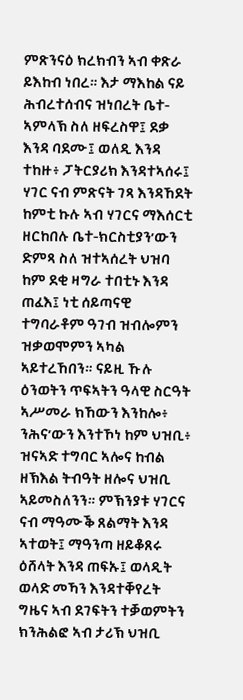ምጽንናዕ ክረክብን ኣብ ቀጽራ ይእከብ ነበረ። እታ ማእከል ናይ ሕብረተሰብና ዝነበረት ቤተ-ኣምላኽ ስለ ዘፍረስዋ፤ ደቃ እንዳ ባደሙ፤ ወለዲ እንዳ ተከዙ፥ ፓትርያሪክ እንዳተኣሰሩ፤ ሃገር ናብ ምጽናት ገጻ እንዳኸደት ከምቲ ኩሉ ኣብ ሃገርና ማእሰርቲ ዘርከበሉ ቤተ-ክርስቲያን’ውን ድምጻ ስለ ዝተኣሰረት ህዝባ ከም ደቂ ዛግራ ተበቲኑ እንዳ ጠፈእ፤ ነቲ ሰይጣናዊ ተግባራቶም ዓገብ ዝብሎምን ዝቃወሞምን ኣካል ኣይተረኸበን። ናይዚ ኹሉ ዕንወትን ጥፍኣትን ዓላዊ ስርዓት ኣሥመራ ክኸውን እንከሎ፥ ንሕና’ውን እንተኾነ ከም ህዝቢ፥ ዝናኣድ ተግባር ኣሎና ከብል ዘኽእል ትብዓት ዘሎና ህዝቢ ኣይመስለንን። ምኽንያቱ ሃገርና ናብ ማዓሙቕ ጸልማት እንዳ ኣተወት፤ ማዓንጣ ዘይቆጸሩ ዕሸላት እንዳ ጠፍኡ፤ ወላዲት ወላድ መኻን እንዳተቐየረት ግዜና ኣብ ደገፍትን ተቓወምትን ክንሕልፎ ኣብ ታሪኽ ህዝቢ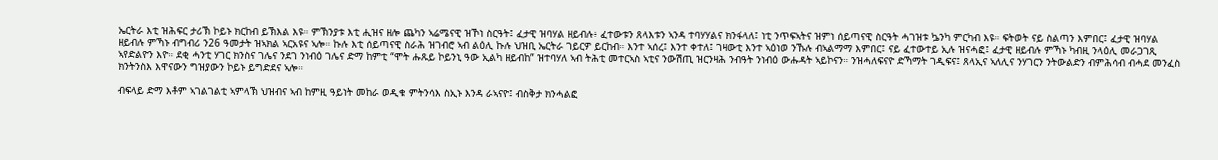ኤርትራ እቲ ዝሕፍር ታሪኽ ኮይኑ ክርከብ ይኽእል እዩ። ምኽንያቱ እቲ ሒዝና ዘሎ ጨካን ኣሬሜናዊ ዝኾነ ስርዓት፤ ፈታዊ ዝባሃል ዘይብሉ፥ ፈተውቱን ጸላእቱን ኣንዳ ተባሃሃልና ክንፋላለ፤ ነቲ ንጥፍኣትና ዝምነ ሰይጣናዊ ስርዓት ሓገዝቱ ኴንካ ምርካብ እዩ። ፍትወት ናይ ስልጣን እምበር፤ ፈታዊ ዝባሃል ዘይብሉ ምኻኑ ብግብሪ ን26 ዓመታት ዝኣክል ኣርአዩና ኣሎ። ኩሉ እቲ ሰይጣናዊ ስራሕ ዝገብሮ ኣብ ልዕሊ ኩሉ ህዝቢ ኤርትራ ገይርዎ ይርከብ። እንተ ኣሰረ፤ እንተ ቀተለ፤ ገዛውቲ እንተ ኣዕነወ ንኹሉ ብኣልማማ እምበር፤ ናይ ፈተውተይ ኢሉ ዝናሓፎ፤ ፈታዊ ዘይብሉ ምኻኑ ካብዚ ንላዕሊ መራጋገጺ ኣየድልዮን እዮ። ደቂ ሓንቲ ሃገር ክንስና ገሌና ንደገ ንነብዕ ገሌና ድማ ከምቲ “ሞት ሑጹይ ኮይንኒ ዓው ኢልካ ዘይብከ” ዝተባሃለ ኣብ ትሕቲ መተርኣስ ኣቲና ንውሽጢ ዝርንዛሕ ንብዓት ንነብዕ ውሑዳት ኣይኮናን። ንዝሓለፍናዮ ድኻማት ገዲፍና፤ ጸላኢና ኣለሊና ንሃገርን ንትውልድን ብምሕሳብ ብሓደ መንፈስ ክንትንስእ እዋናውን ግዝያውን ኮይኑ ይግድደና ኣሎ።

ብፍላይ ድማ እቶም ኣገልገልቲ ኣምላኽ ህዝብና ኣብ ከምዚ ዓይነት መከራ ወዲቁ ምትንሳእ ስኢኑ እንዳ ራኣናዮ፤ ብስቅታ ክንሓልፎ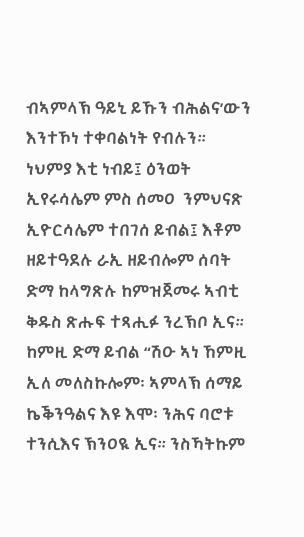ብኣምላኽ ዓይኒ ይኹን ብሕልና’ውን እንተኾነ ተቀባልነት የብሉን።  ነህምያ እቲ ነብይ፤ ዕንወት ኢየሩሳሌም ምስ ሰመዐ  ንምህናጽ ኢዮርሳሌም ተበገሰ ይብል፤ እቶም ዘይተዓደሉ ራኢ ዘይብሎም ሰባት ድማ ከላግጽሉ ከምዝጀመሩ ኣብቲ ቅዱስ ጽሑፍ ተጻሒፉ ንረኽቦ ኢና። ከምዚ ድማ ይብል “ሽዑ ኣነ ኸምዚ ኢለ መለስኩሎም፡ ኣምላኽ ሰማይ ኬቕንዓልና እዩ እሞ፡ ንሕና ባሮቱ ተንሲእና ኽንዐዪ ኢና። ንስኻትኩም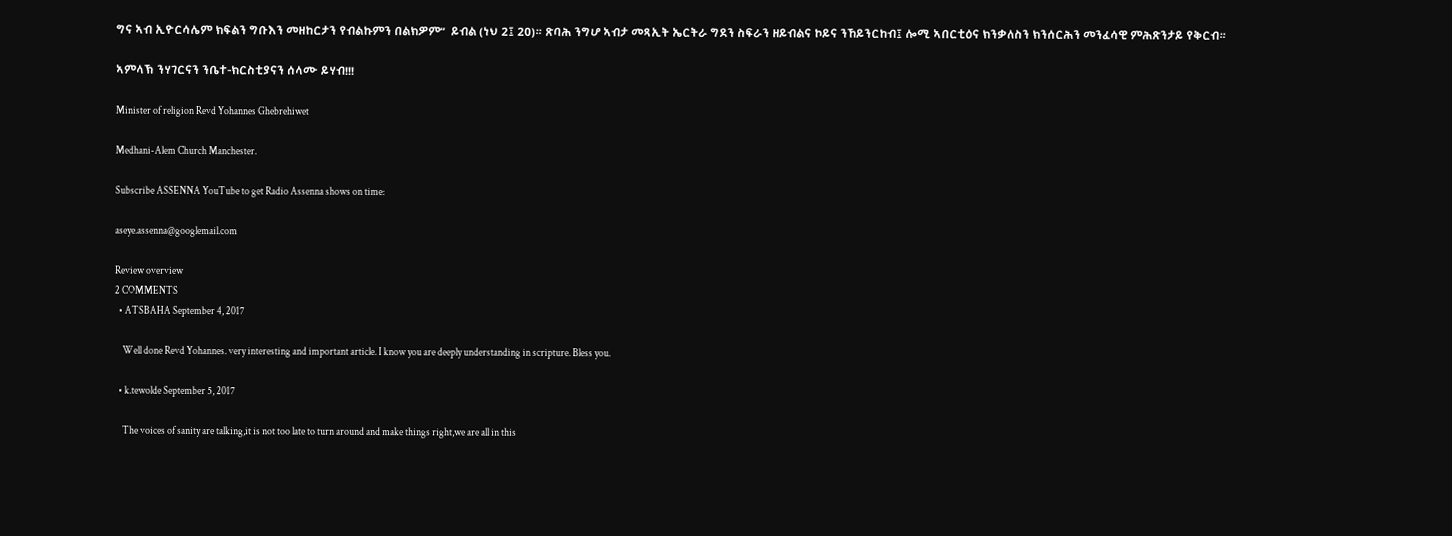ግና ኣብ ኢዮርሳሌም ክፍልን ግቡእን መዘከርታን የብልኩምን በልክዎም”  ይብል (ነህ 2፤ 20)። ጽባሕ ንግሆ ኣብታ መጻኢት ኤርትራ ግደን ስፍራን ዘይብልና ኮይና ንኸይንርከብ፤ ሎሚ ኣበርቲዕና ክንቃለስን ክንሰርሕን መንፈሳዊ ምሕጽንታይ የቅርብ።

ኣምላኽ ንሃገርናን ንቤተ-ክርስቲያናን ሰላሙ ይሃብ!!!

Minister of religion Revd Yohannes Ghebrehiwet

Medhani-Alem Church Manchester.

Subscribe ASSENNA YouTube to get Radio Assenna shows on time:

aseye.assenna@googlemail.com

Review overview
2 COMMENTS
  • ATSBAHA September 4, 2017

    Well done Revd Yohannes. very interesting and important article. I know you are deeply understanding in scripture. Bless you.

  • k.tewolde September 5, 2017

    The voices of sanity are talking,it is not too late to turn around and make things right,we are all in this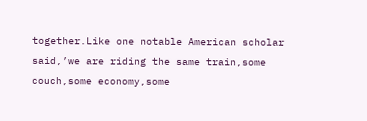together.Like one notable American scholar said,’we are riding the same train,some couch,some economy,some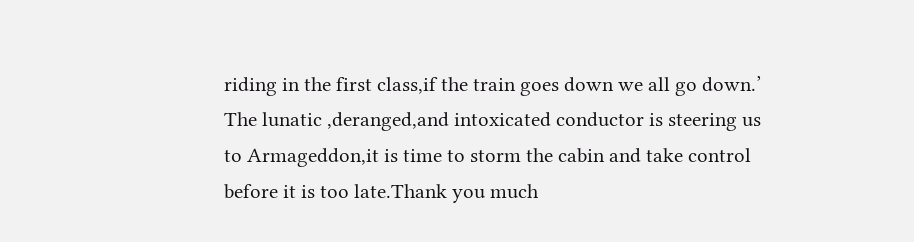riding in the first class,if the train goes down we all go down.’ The lunatic ,deranged,and intoxicated conductor is steering us to Armageddon,it is time to storm the cabin and take control before it is too late.Thank you much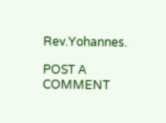Rev.Yohannes.

POST A COMMENT